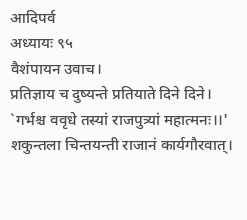आदिपर्व
अध्यायः ९५
वैशंपायन उवाच।
प्रतिज्ञाय च दुष्यन्ते प्रतियाते दिने दिने।
`गर्भश्च ववृधे तस्यां राजपुत्र्यां महात्मनः।।'
शकुन्तला चिन्तयन्ती राजानं कार्यगौरवात्।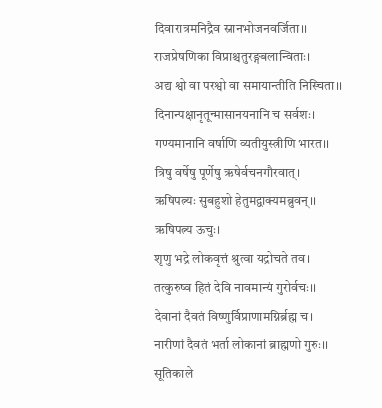दिवारात्रमनिद्रैव स्नानभोजनवर्जिता।।
राजप्रेषणिका विप्राश्चतुरङ्गबलान्विताः।
अद्य श्वो वा परश्वो वा समायान्तीति निस्चिता।।
दिनान्पक्षानृतून्मासानयनानि च सर्वशः।
गण्यमानानि वर्षाणि व्यतीयुस्त्रीणि भारत।।
त्रिषु वर्षेषु पूर्णेषु ऋषेर्वचनगौरवात्।
ऋषिपत्न्यः सुबहुशो हेतुमद्वाक्यमब्रुवन्।।
ऋषिपत्न्य ऊचुः।
शृणु भद्रे लोकवृत्तं श्रुत्वा यद्रोचते तव।
तत्कुरुष्व हितं देवि नावमान्यं गुरोर्वचः।।
देवानां दैवतं विष्णुर्विप्राणामग्निर्ब्रह्म च।
नारीणां दैवतं भर्ता लोकानां ब्राह्मणो गुरुः।।
सूतिकाले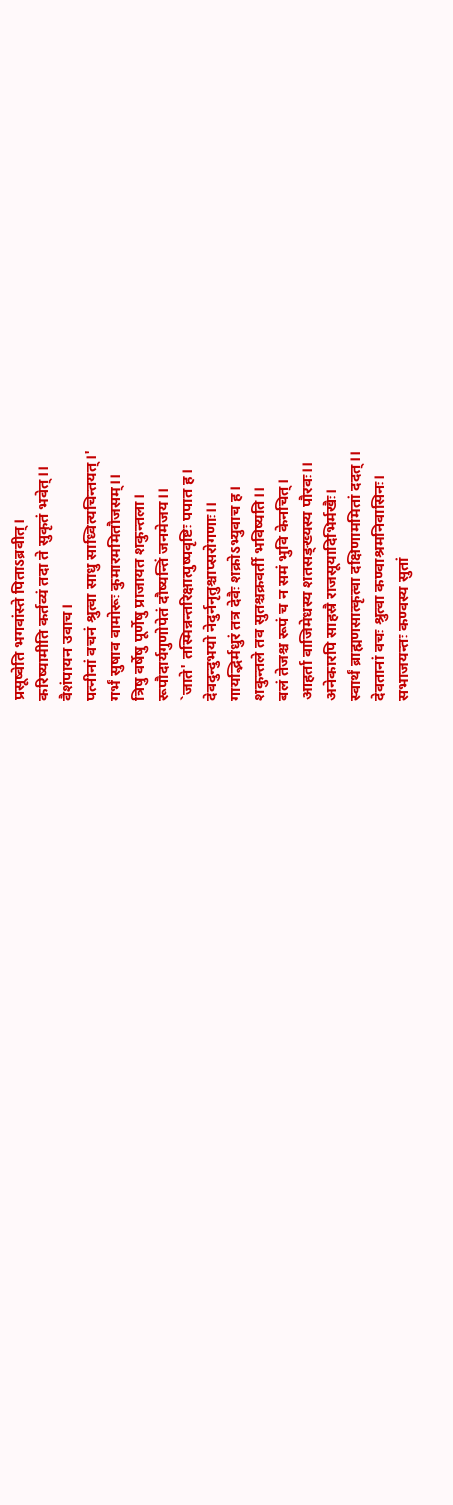प्रसूष्वेति भगवांस्ते पिताऽब्रवीत्।
करिष्यामीति कर्तव्यं तदा ते सुकृतं भवेत्।।
वैशंपायन उवाच।
पत्नीनां वचनं श्रुत्वा साधु साध्वित्यचिन्तयत्।'
गर्भं सुषाव वामोरूः कुमारममितौजसम्।।
त्रिषु वर्षेषु पूर्णेषु प्राजायत शकुन्तला।
रूपौदार्यगुणोपेतं दौष्यन्तिं जनमेजय।।
`जाते' तस्मिन्नन्तरिक्षात्पुष्पवृष्टिः पपात ह।
देवदुन्दुभयो नेदुर्ननृतुश्चाप्सरोगणाः।।
गायद्भिर्मधुरं तत्र देवैः शक्रोऽभ्युवाच ह।
शकुन्तले तव सुतश्चक्रवर्ती भविष्यति।।
बलं तेजश्च रूपं च न समं भुवि केनचित्।
आहर्ता वाजिमेधस्य शतसङ्ख्यस्य पौरवः।।
अनेकारपि साहस्रै राजसूयादिभिर्मखैः।
स्वार्थं ब्राह्मणसात्कृत्वा दक्षिणाममितां ददत्।।
देवतानां वचः श्रुत्वा कण्वाश्रमनिवासिनः।
सभाजयन्तः कण्वस्य सुतां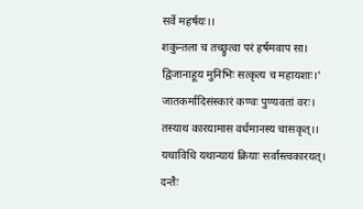सर्वे महर्षयः।।
शकुन्तला च तच्छ्रुत्वा परं हर्षमवाप सा।
द्विजानाहूय मुनिभिः सत्कृत्य च महायशाः।'
जातकर्मादिसंस्कारं कण्वः पुण्यवतां वरः।
तस्याथ कारयामास वर्धमानस्य चासकृत्।।
यथाविधि यथान्यायं क्रियाः सर्वास्त्वकारयत्।
दन्तैः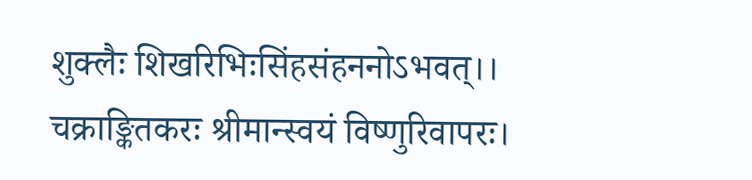शुक्लैः शिखरिभिःसिंहसंहननोऽभवत्।।
चक्राङ्कितकरः श्रीमान्स्वयं विष्णुरिवापरः।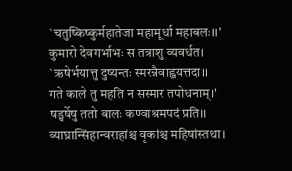`चतुष्किष्कुर्महातेजा महामूर्धा महाबलः।।'
कुमारो देवगर्भाभः स तत्राशु व्यवर्धत।
`ऋषेर्भयात्तु दुष्यन्तः स्मरन्नैवाह्वयत्तदा।।
गते काले तु महति न सस्मार तपोधनाम्।'
षड्वर्षेषु ततो बालः कण्वाश्रमपदं प्रति।।
व्याघ्रान्सिंहान्वराहांश्च वृकांश्च महिषांस्तथा।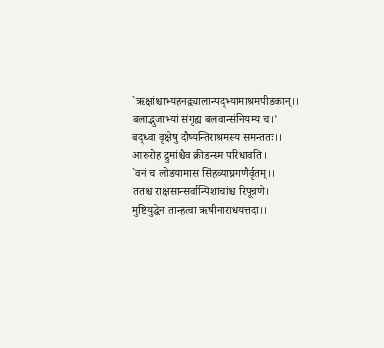`ऋक्षांश्चाभ्यहनद्व्यालान्पद्भ्यामाश्रमपीडकान्।।
बलाद्भुजाभ्यां संगृह्य बलवान्संनियम्य च।'
बद्ध्वा वृक्षेषु दौष्यन्तिराश्रमस्य समन्ततः।।
आरुरोह द्रुमांश्चैव क्रीडन्स्म परिधावति।
`वनं च लोडयामास सिंहव्याघ्रगणैर्वृतम्।।
ततश्च राक्षसान्सर्वान्पिशाचांश्च रिपून्रणे।
मुष्टियुद्धेन तान्हत्वा ऋषीनाराधयत्तदा।।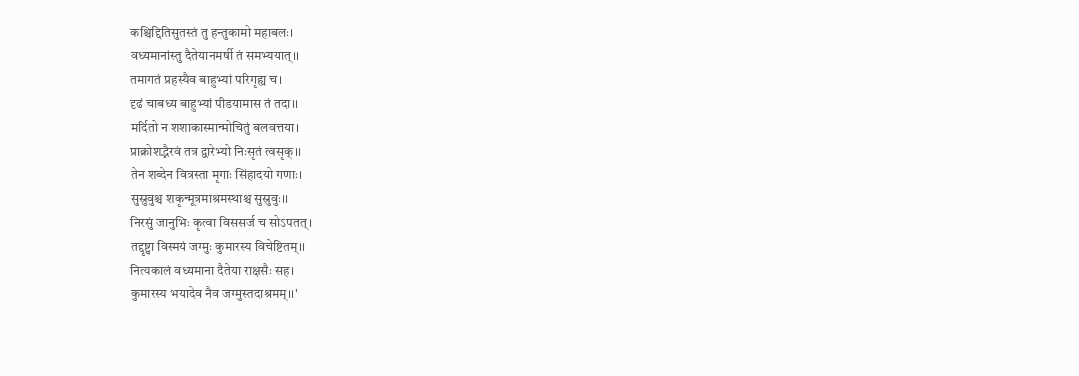कश्चिद्दितिसुतस्तं तु हन्तुकामो महाबलः।
वध्यमानांस्तु दैतेयानमर्षी तं समभ्ययात्।।
तमागतं प्रहस्यैव बाहुभ्यां परिगृह्य च।
दृढं चाबध्य बाहुभ्यां पीडयामास तं तदा।।
मर्दितो न शशाकास्मान्मोचितुं बलवत्तया।
प्राक्रोशद्भैरवं तत्र द्वारेभ्यो निःसृतं त्वसृक्।।
तेन शब्देन वित्रस्ता मृगाः सिंहादयो गणाः।
सुस्रुवुश्च शकृन्मूत्रमाश्रमस्थाश्च सुस्रुवुः।।
निरसुं जानुभिः कृत्वा विससर्ज च सोऽपतत्।
तद्दृष्ट्वा विस्मयं जग्मुः कुमारस्य विचेष्टितम्।।
नित्यकालं वध्यमाना दैतेया राक्षसैः सह।
कुमारस्य भयादेव नैव जग्मुस्तदाश्रमम्।।'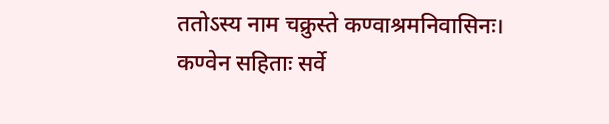ततोऽस्य नाम चक्रुस्ते कण्वाश्रमनिवासिनः।
कण्वेन सहिताः सर्वे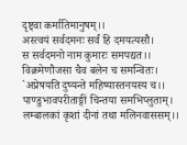दृष्ट्वा कर्मातिमानुषम्।।
अस्त्वयं सर्वदमनः सर्वं हि दमयत्यसौ।
स सर्वदमनो नाम कुमारः समपद्यत।।
विक्रमेणौजसा चैव बलेन च समन्वितः।
`अप्रेषयति दुष्यन्ते महिष्यास्तनयस्य च।।
पाण्डुभावपरीताङ्गीं चिन्तया समभिप्लुताम्।
लम्बालकां कृशां दीनां तथा मलिनवाससम्।।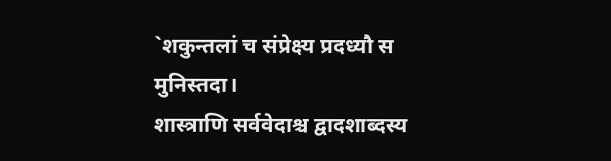`शकुन्तलां च संप्रेक्ष्य प्रदध्यौ स मुनिस्तदा।
शास्त्राणि सर्ववेदाश्च द्वादशाब्दस्य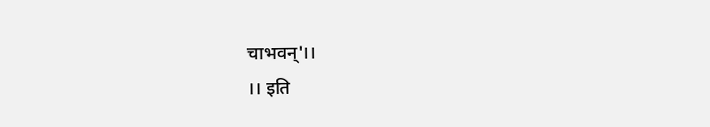चाभवन्'।।
।। इति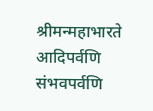श्रीमन्महाभारते आदिपर्वणि संभवपर्वणि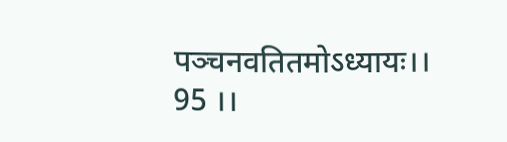पञ्चनवतितमोऽध्यायः।। 95 ।।